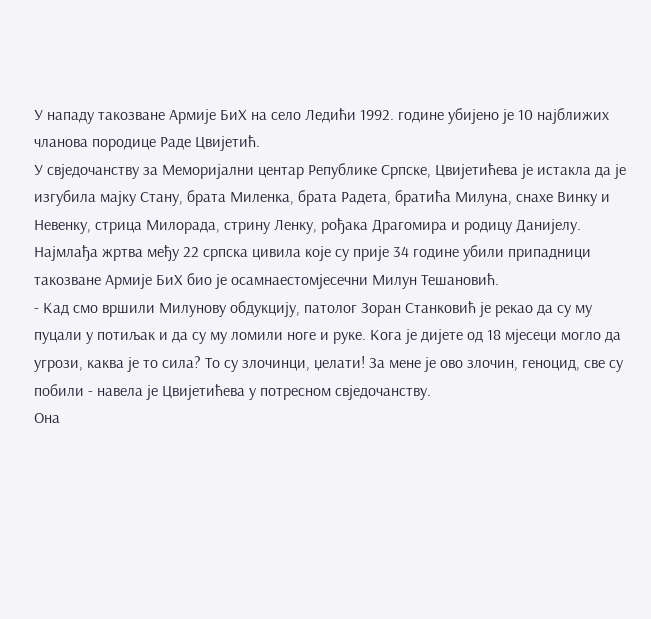У нападу такозване Армије БиХ на село Ледићи 1992. године убијено је 10 најближих чланова породице Раде Цвијетић.
У свједочанству за Меморијални центар Републике Српске, Цвијетићева је истакла да је изгубила мајку Стану, брата Миленка, брата Радета, братића Милуна, снахе Винку и Невенку, стрица Милорада, стрину Ленку, рођака Драгомира и родицу Данијелу.
Најмлађа жртва међу 22 српска цивила које су прије 34 године убили припадници такозване Армије БиХ био је осамнаестомјесечни Милун Тешановић.
- Кад смо вршили Милунову обдукцију, патолог Зоран Станковић је рекао да су му пуцали у потиљак и да су му ломили ноге и руке. Кога је дијете од 18 мјесеци могло да угрози, каква је то сила? То су злочинци, џелати! За мене је ово злочин, геноцид, све су побили - навела је Цвијетићева у потресном свједочанству.
Она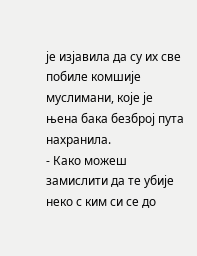је изјавила да су их све побиле комшије муслимани, које је њена бака безброј пута нахранила.
- Како можеш замислити да те убије неко с ким си се до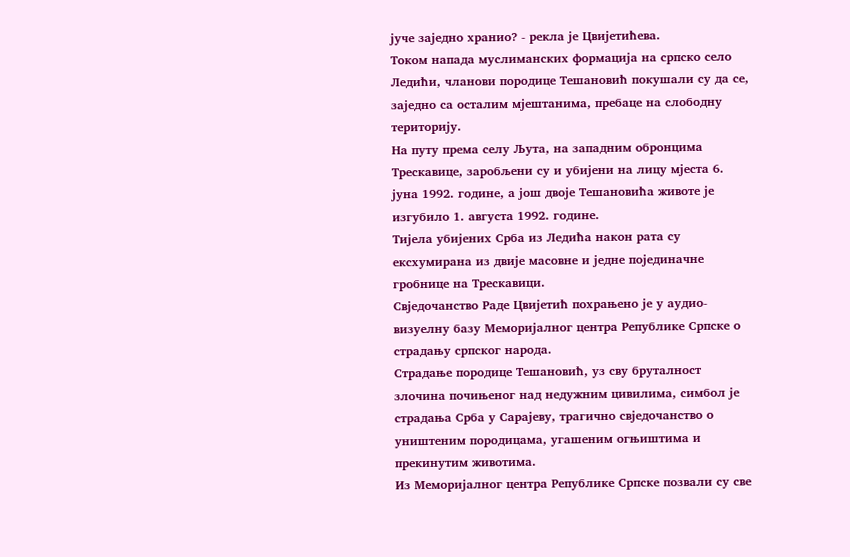јуче заједно хранио? - рекла је Цвијетићева.
Током напада муслиманских формација на српско село Ледићи, чланови породице Тешановић покушали су да се, заједно са осталим мјештанима, пребаце на слободну територију.
На путу према селу Љута, на западним обронцима Трескавице, заробљени су и убијени на лицу мјеста 6. јуна 1992. године, а још двоје Тешановића животе је изгубило 1. августа 1992. године.
Тијела убијених Срба из Ледића након рата су ексхумирана из двије масовне и једне појединачне гробнице на Трескавици.
Свједочанство Раде Цвијетић похрањено је у аудио-визуелну базу Меморијалног центра Републике Српске о страдању српског народа.
Страдање породице Тешановић, уз сву бруталност злочина почињеног над недужним цивилима, симбол је страдања Срба у Сарајеву, трагично свједочанство о уништеним породицама, угашеним огњиштима и прекинутим животима.
Из Меморијалног центра Републике Српске позвали су све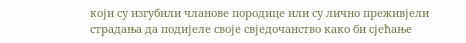који су изгубили чланове породице или су лично преживјели страдања да подијеле своје свједочанство како би сјећање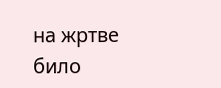на жртве било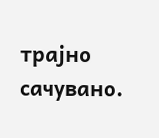трајно сачувано.